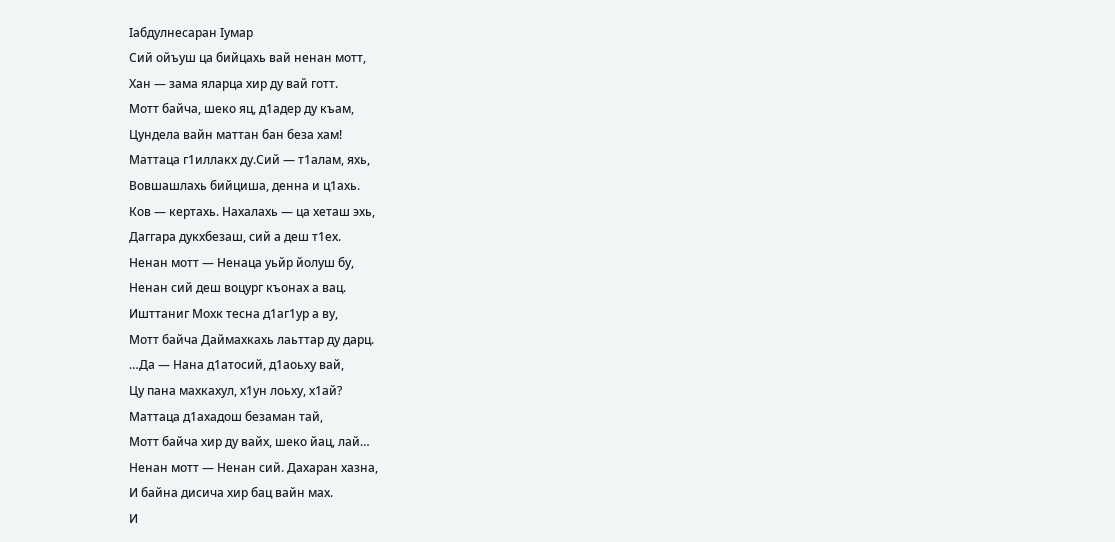Iабдулнесаран Iумар
Сий ойъуш ца бийцахь вай ненан мотт,
Хан — зама яларца хир ду вай готт.
Мотт байча, шеко яц, д1адер ду къам,
Цундела вайн маттан бан беза хам!
Маттаца г1иллакх ду.Сий — т1алам, яхь,
Вовшашлахь бийциша, денна и ц1ахь.
Ков — кертахь. Нахалахь — ца хеташ эхь,
Даггара дукхбезаш, сий а деш т1ех.
Ненан мотт — Ненаца уьйр йолуш бу,
Ненан сий деш воцург къонах а вац.
Ишттаниг Мохк тесна д1аг1ур а ву,
Мотт байча Даймахкахь лаьттар ду дарц.
…Да — Нана д1атосий, д1аоьху вай,
Цу пана махкахул, х1ун лоьху, х1ай?
Маттаца д1ахадош безаман тай,
Мотт байча хир ду вайх, шеко йац, лай…
Ненан мотт — Ненан сий. Дахаран хазна,
И байна дисича хир бац вайн мах.
И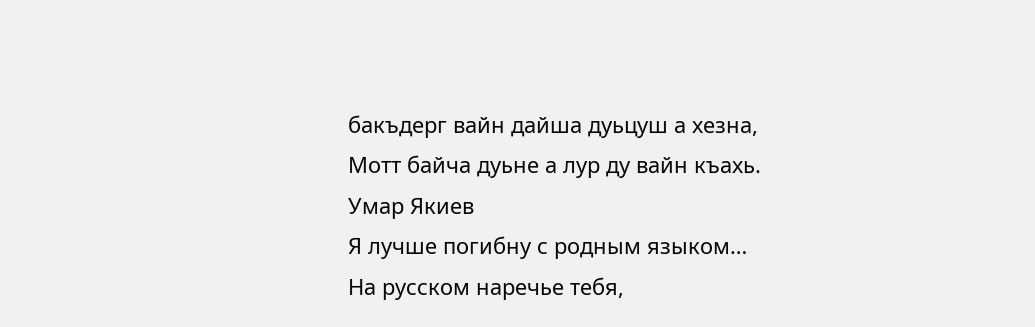бакъдерг вайн дайша дуьцуш а хезна,
Мотт байча дуьне а лур ду вайн къахь.
Умар Якиев
Я лучше погибну с родным языком…
На русском наречье тебя,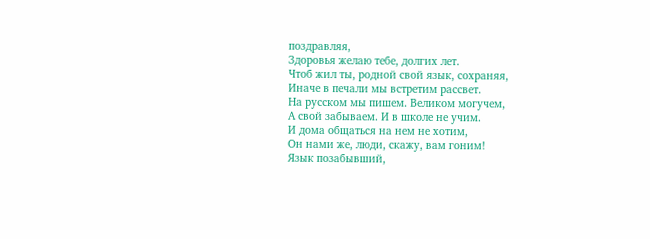поздравляя,
Здоровья желаю тебе, долгих лет.
Чтоб жил ты, родной свой язык, сохраняя,
Иначе в печали мы встретим рассвет.
На русском мы пишем. Великом могучем,
А свой забываем. И в школе не учим.
И дома общаться на нем не хотим,
Он нами же, люди, скажу, вам гоним!
Язык позабывший,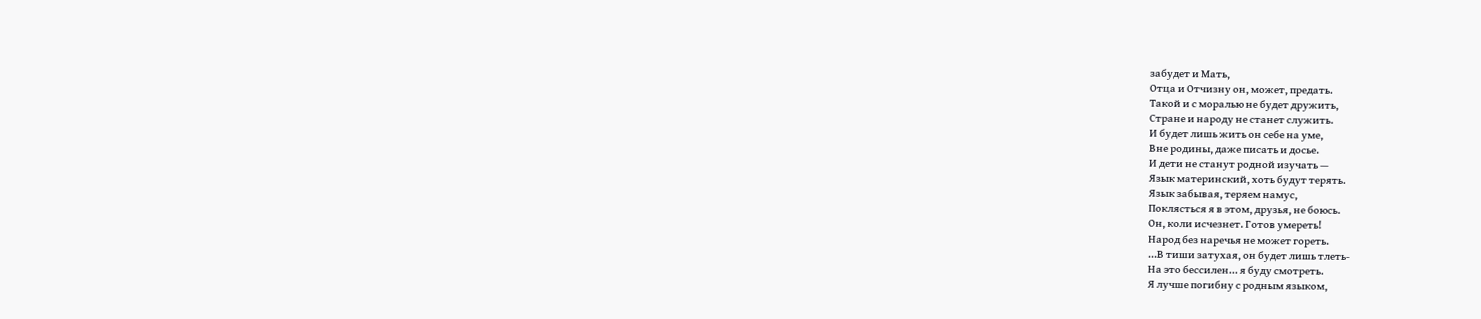забудет и Мать,
Отца и Отчизну он, может, предать.
Такой и с моралью не будет дружить,
Стране и народу не станет служить.
И будет лишь жить он себе на уме,
Вне родины, даже писать и досье.
И дети не станут родной изучать —
Язык материнский, хоть будут терять.
Язык забывая, теряем намус,
Поклясться я в этом, друзья, не боюсь.
Он, коли исчезнет. Готов умереть!
Народ без наречья не может гореть.
…В тиши затухая, он будет лишь тлеть-
На это бессилен… я буду смотреть.
Я лучше погибну с родным языком,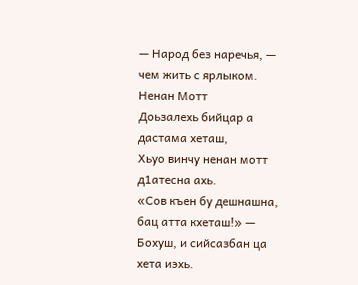— Народ без наречья, — чем жить с ярлыком.
Ненан Мотт
Доьзалехь бийцар а дастама хеташ,
Хьуо винчу ненан мотт д1атесна ахь.
«Сов къен бу дешнашна, бац атта кхеташ!» —
Бохуш, и сийсазбан ца хета иэхь.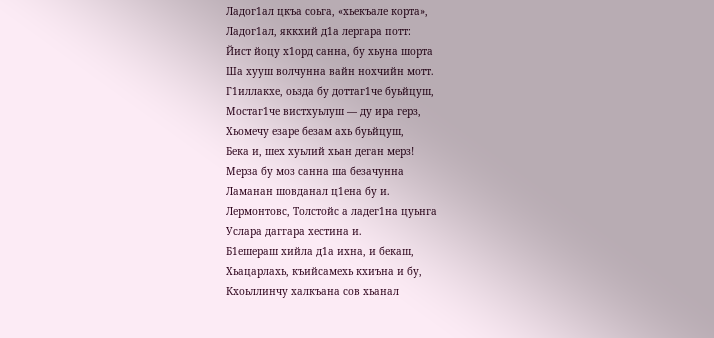Ладог1ал цкъа соьга, «хьекъале корта»,
Ладог1ал, яккхий д1а лергара потт:
Йист йоцу х1орд санна, бу хьуна шорта
Ша хууш волчунна вайн нохчийн мотт.
Г1иллакхе, оьзда бу доттаг1че буьйцуш,
Мостаг1че вистхуьлуш — ду ира герз,
Хьомечу езаре безам ахь буьйцуш,
Бека и, шех хуьлий хьан деган мерз!
Мерза бу моз санна ша безачунна
Ламанан шовданал ц1ена бу и.
Лермонтовс, Толстойс а ладег1на цуьнга
Услара даггара хестина и.
Б1ешераш хийла д1а ихна, и бекаш,
Хьацарлахь, къийсамехь кхиъна и бу,
Кхоьллинчу халкъана сов хьанал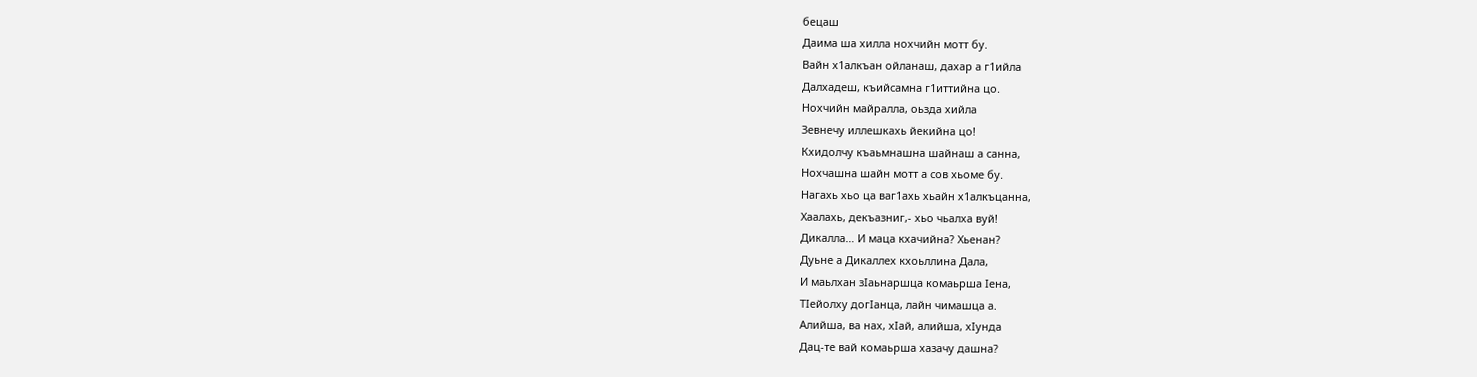бецаш
Даима ша хилла нохчийн мотт бу.
Вайн х1алкъан ойланаш, дахар а г1ийла
Далхадеш, къийсамна г1иттийна цо.
Нохчийн майралла, оьзда хийла
Зевнечу иллешкахь йекийна цо!
Кхидолчу къаьмнашна шайнаш а санна,
Нохчашна шайн мотт а сов хьоме бу.
Нагахь хьо ца ваг1ахь хьайн х1алкъцанна,
Хаалахь, декъазниг,- хьо чьалха вуй!
Дикалла… И маца кхачийна? Хьенан?
Дуьне а Дикаллех кхоьллина Дала,
И маьлхан зIаьнаршца комаьрша Iена,
ТIейолху догIанца, лайн чимашца а.
Алийша, ва нах, хIай, алийша, хIунда
Дац-те вай комаьрша хазачу дашна?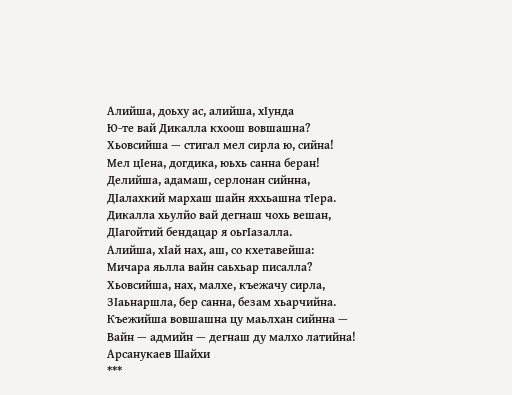Алийша, доьху ас, алийша, хIунда
Ю-те вай Дикалла кхоош вовшашна?
Хьовсийша — стигал мел сирла ю, сийна!
Мел цIена, догдика, юьхь санна беран!
Делийша, адамаш, серлонан сийнна,
ДIалахкий мархаш шайн яххьашна тIера.
Дикалла хьулйо вай дегнаш чохь вешан,
ДIагойтий бендацар я оьгIазалла.
Алийша, хIай нах, аш, со кхетавейша:
Мичара яьлла вайн саьхьар писалла?
Хьовсийша, нах, малхе, къежачу сирла,
ЗIаьнаршла, бер санна, безам хьарчийна.
Къежийша вовшашна цу маьлхан сийнна —
Вайн — адмийн — дегнаш ду малхо латийна!
Арсанукаев Шайхи
***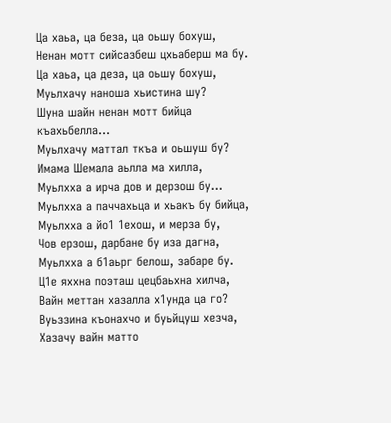Ца хаьа, ца беза, ца оьшу бохуш,
Ненан мотт сийсазбеш цхьаберш ма бу.
Ца хаьа, ца деза, ца оьшу бохуш,
Муьлхачу наноша хьистина шу?
Шуна шайн ненан мотт бийца къахьбелла…
Муьлхачу маттал ткъа и оьшуш бу?
Имама Шемала аьлла ма хилла,
Муьлхха а ирча дов и дерзош бу…
Муьлхха а паччахьца и хьакъ бу бийца,
Муьлхха а йо1 1ехош, и мерза бу,
Чов ерзош, дарбане бу иза дагна,
Муьлхха а б1аьрг белош, забаре бу.
Ц1е яххна поэташ цецбаьхна хилча,
Вайн меттан хазалла х1унда ца го?
Вуьззина къонахчо и буьйцуш хезча,
Хазачу вайн матто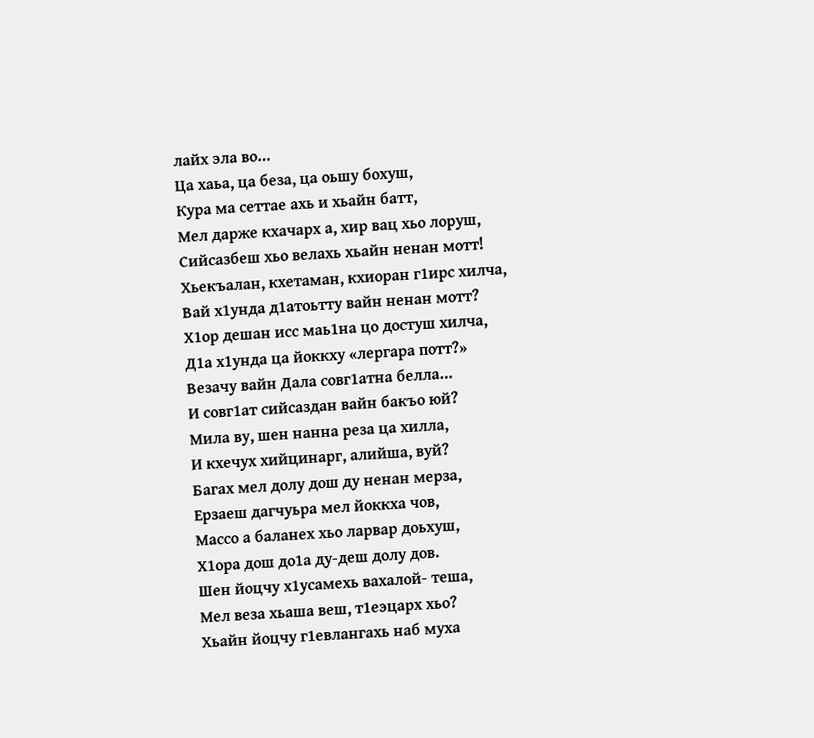лайх эла во…
Ца хаьа, ца беза, ца оьшу бохуш,
Кура ма сеттае ахь и хьайн батт,
Мел дарже кхачарх а, хир вац хьо лоруш,
Сийсазбеш хьо велахь хьайн ненан мотт!
Хьекъалан, кхетаман, кхиоран г1ирс хилча,
Вай х1унда д1атоьтту вайн ненан мотт?
Х1ор дешан исс маь1на цо достуш хилча,
Д1а х1унда ца йоккху «лергара потт?»
Везачу вайн Дала совг1атна белла…
И совг1ат сийсаздан вайн бакъо юй?
Мила ву, шен нанна реза ца хилла,
И кхечух хийцинарг, алийша, вуй?
Багах мел долу дош ду ненан мерза,
Ерзаеш дагчуьра мел йоккха чов,
Массо а баланех хьо ларвар доьхуш,
Х1ора дош до1а ду-деш долу дов.
Шен йоцчу х1усамехь вахалой- теша,
Мел веза хьаша веш, т1еэцарх хьо?
Хьайн йоцчу г1евлангахь наб муха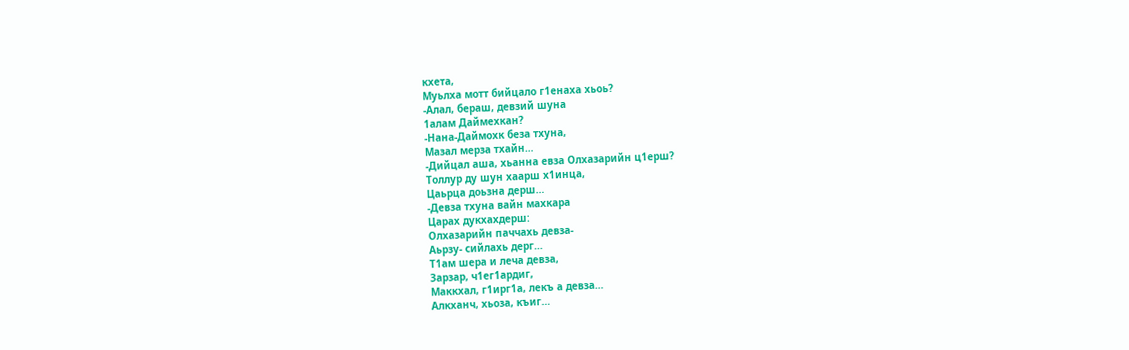кхета,
Муьлха мотт бийцало г1енаха хьоь?
-Алал, бераш, девзий шуна
1алам Даймехкан?
-Нана-Даймохк беза тхуна,
Мазал мерза тхайн…
-Дийцал аша, хьанна евза Олхазарийн ц1ерш?
Толлур ду шун хаарш х1инца,
Цаьрца доьзна дерш…
-Девза тхуна вайн махкара
Царах дукхахдерш:
Олхазарийн паччахь девза-
Аьрзу- сийлахь дерг…
Т1ам шера и леча девза,
Зарзар, ч1ег1ардиг,
Маккхал, г1ирг1а, лекъ а девза…
Алкханч, хьоза, къиг…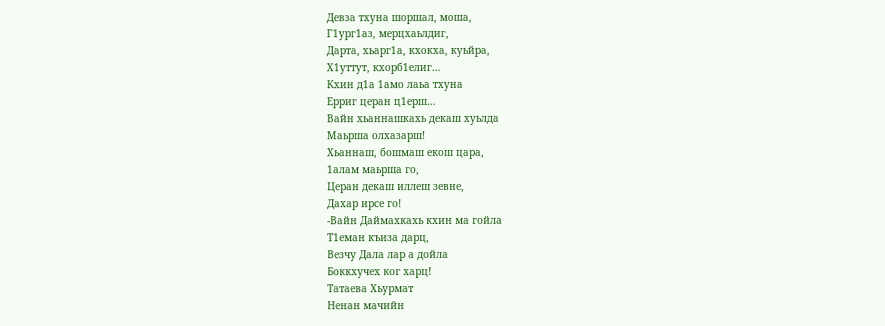Девза тхуна шоршал, моша,
Г1ург1аз, мерцхаьлдиг,
Дарта, хьарг1а, кхокха, куьйра,
Х1уттут, кхорб1елиг…
Кхин д1а 1амо лаьа тхуна
Ерриг церан ц1ерш…
Вайн хьаннашкахь декаш хуьлда
Маьрша олхазарш!
Хьаннаш, бошмаш екош цара,
1алам маьрша го,
Церан декаш иллеш зевне,
Дахар ирсе го!
-Вайн Даймахкахь кхин ма гойла
Т1еман къиза дарц,
Везчу Дала лар а дойла
Боккхучех ког харц!
Татаева Хьурмат
Ненан мачийн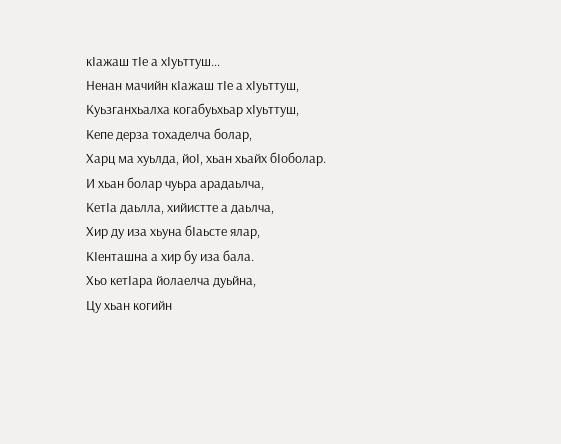кIажаш тIе а хIуьттуш…
Ненан мачийн кIажаш тIе а хIуьттуш,
Куьзганхьалха когабуьхьар хIуьттуш,
Кепе дерза тохаделча болар,
Харц ма хуьлда, йоI, хьан хьайх бIоболар.
И хьан болар чуьра арадаьлча,
КетIа даьлла, хийистте а даьлча,
Хир ду иза хьуна бIаьсте ялар,
КIенташна а хир бу иза бала.
Хьо кетIара йолаелча дуьйна,
Цу хьан когийн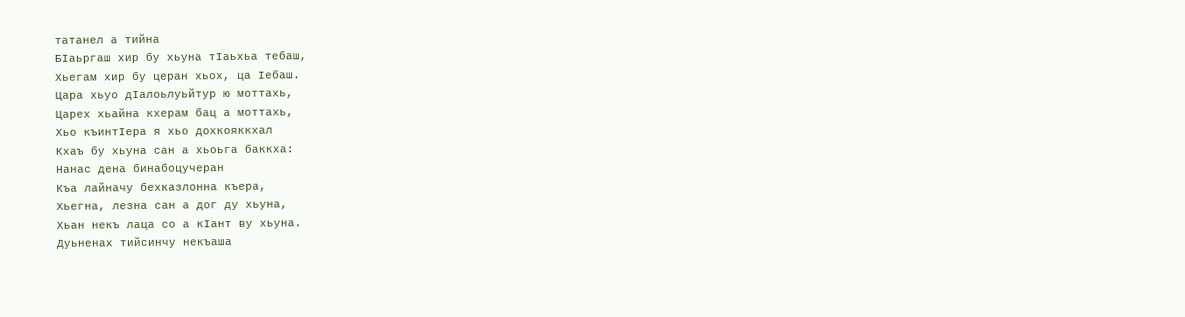татанел а тийна
БIаьргаш хир бу хьуна тIаьхьа тебаш,
Хьегам хир бу церан хьох, ца Iебаш.
Цара хьуо дIалоьлуьйтур ю моттахь,
Царех хьайна кхерам бац а моттахь,
Хьо къинтIера я хьо дохкояккхал
Кхаъ бу хьуна сан а хьоьга баккха:
Нанас дена бинабоцучеран
Къа лайначу бехказлонна къера,
Хьегна, лезна сан а дог ду хьуна,
Хьан некъ лаца со а кIант ву хьуна.
Дуьненах тийсинчу некъаша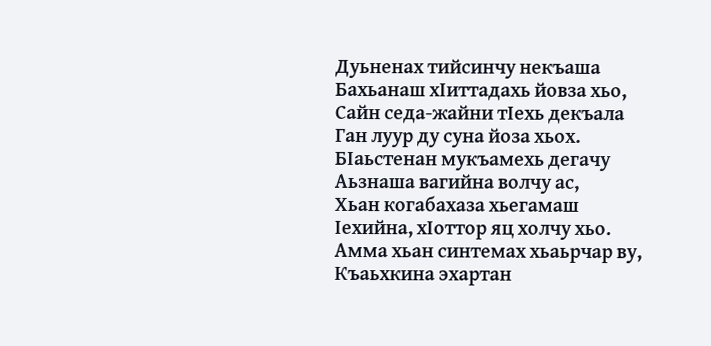Дуьненах тийсинчу некъаша
Бахьанаш хIиттадахь йовза хьо,
Сайн седа-жайни тIехь декъала
Ган луур ду суна йоза хьох.
БIаьстенан мукъамехь дегачу
Аьзнаша вагийна волчу ас,
Хьан когабахаза хьегамаш
Iехийна, хIоттор яц холчу хьо.
Амма хьан синтемах хьаьрчар ву,
Къаьхкина эхартан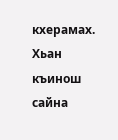кхерамах.
Хьан къинош сайна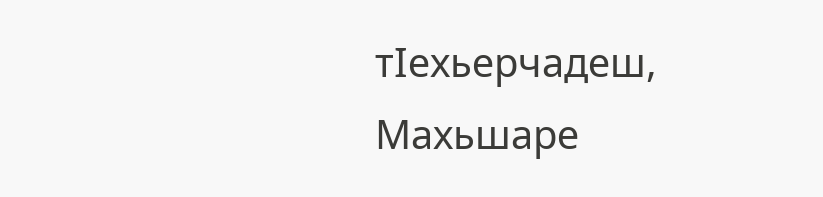тIехьерчадеш,
Махьшаре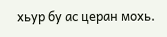хьур бу ас церан мохь.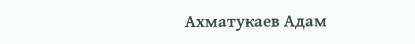Ахматукаев Адам